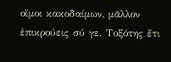οἴμοι κακοδαίμων, μᾶλλον ἐπικρούεις σύ γε. Τοξότης ἔτι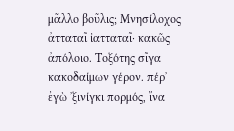μᾶλλο βοῦλις; Μνησίλοχος ἀτταταῖ ἰατταταῖ· κακῶς ἀπόλοιο. Τοξότης σῖγα κακοδαίμων γέρον. πέρʼ ἐγὼ ʼξινίγκι πορμός, ἴνα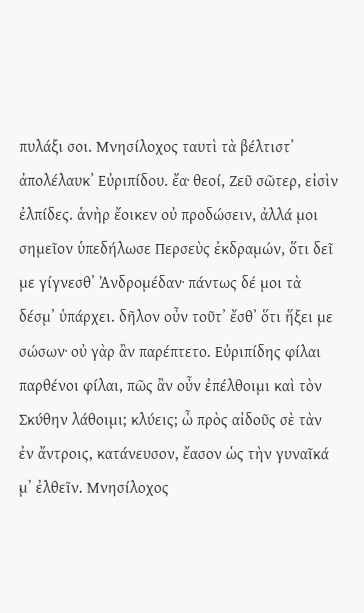πυλάξι σοι. Μνησίλοχος ταυτὶ τὰ βέλτιστʼ ἀπολέλαυκʼ Εὐριπίδου. ἔα· θεοί, Ζεῦ σῶτερ, εἰσὶν ἐλπίδες. ἁνὴρ ἔοικεν οὐ προδώσειν, ἀλλά μοι σημεῖον ὑπεδήλωσε Περσεὺς ἐκδραμών, ὅτι δεῖ με γίγνεσθʼ Ἀνδρομέδαν· πάντως δέ μοι τὰ δέσμʼ ὑπάρχει. δῆλον οὖν τοῦτʼ ἔσθʼ ὅτι ἥξει με σώσων· οὐ γὰρ ἂν παρέπτετο. Εὐριπίδης φίλαι παρθένοι φίλαι, πῶς ἂν οὖν ἐπέλθοιμι καὶ τὸν Σκύθην λάθοιμι; κλύεις; ὦ πρὸς αἰδοῦς σὲ τὰν ἐν ἄντροις, κατάνευσον, ἔασον ὡς τὴν γυναῖκά μʼ ἐλθεῖν. Μνησίλοχος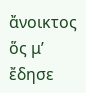ἄνοικτος ὅς μʼ ἔδησε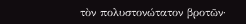τὸν πολυστονώτατον βροτῶν·